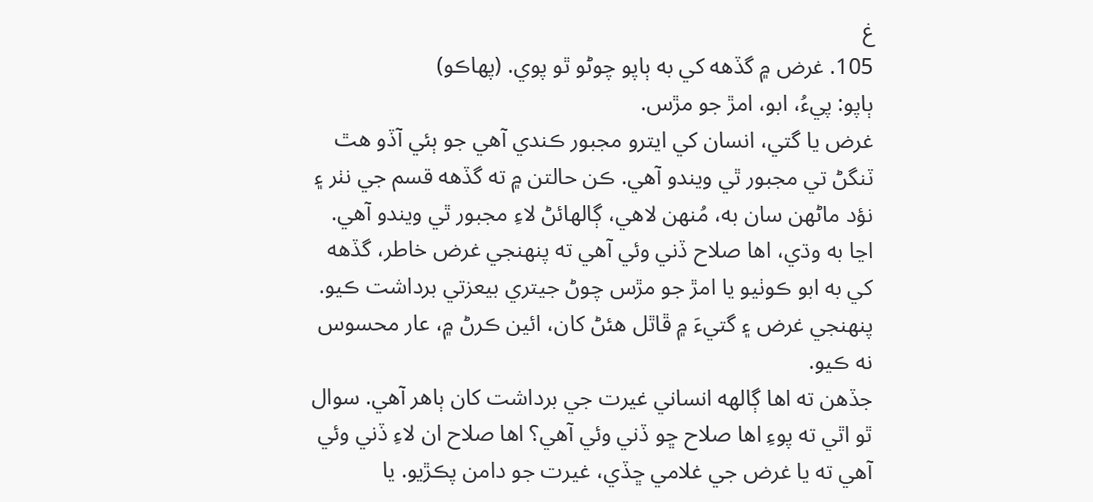غ
105. غرض ۾ گڏهه کي به ٻاپو چوڻو ٿو پوي. (پھاڪو)
ٻاپو: پيءُ، ابو، امڙ جو مڙس.
غرض يا گتي، انسان کي ايترو مجبور ڪندي آهي جو ٻئي آڏو هٿ ٽنگڻ تي مجبور ٿي ويندو آهي. ڪن حالتن ۾ ته گڏهه قسم جي نٺر ۽ نؤد ماڻهن سان به، مُنھن لاهي، ڳالهائڻ لاءِ مجبور ٿي ويندو آهي.
اڃا به وڌي، اها صلاح ڏني وئي آهي ته پنھنجي غرض خاطر، گڏهه کي به ابو ڪوٺيو يا امڙ جو مڙس چوڻ جيتري بيعزتي برداشت ڪيو. پنھنجي غرض ۽ گتيءَ ۾ ڦاٿل هئڻ کان، ائين ڪرڻ ۾، عار محسوس نه ڪيو.
جڏهن ته اها ڳالهه انساني غيرت جي برداشت کان ٻاهر آهي. سوال ٿو اٿي ته پوءِ اها صلاح ڇو ڏني وئي آهي؟ اها صلاح ان لاءِ ڏني وئي آهي ته يا غرض جي غلامي ڇڏي، غيرت جو دامن پڪڙيو. يا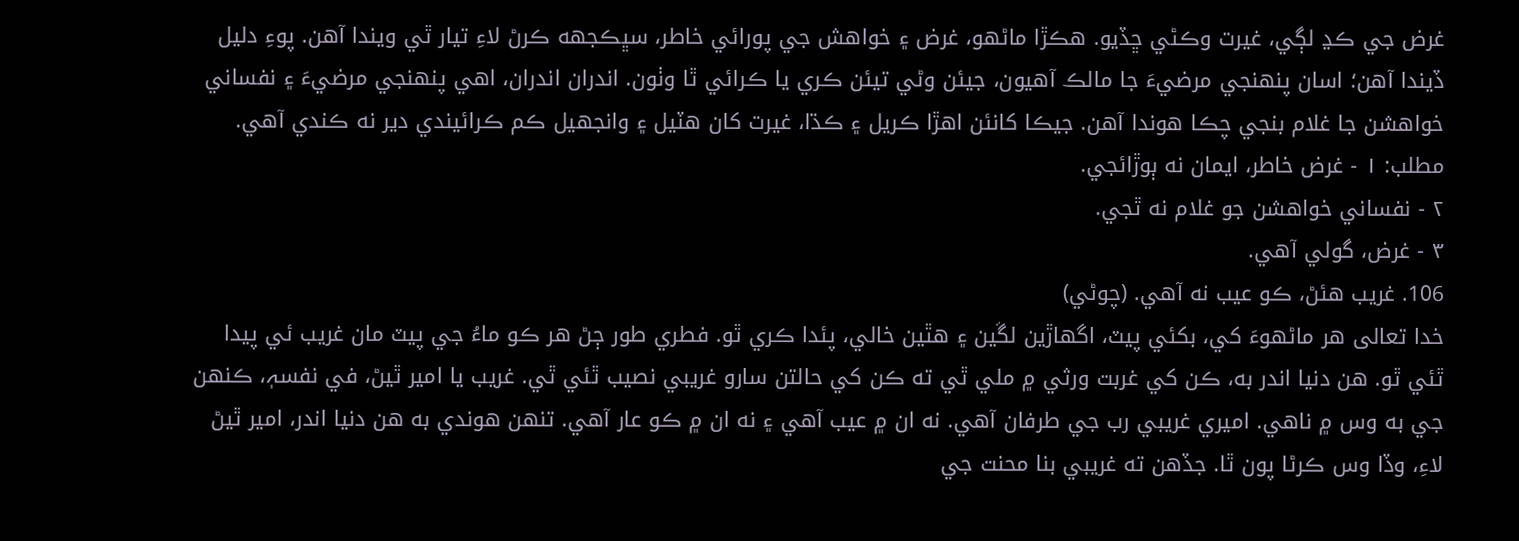غرض جي ڪڍ لڳي، غيرت وڪڻي ڇڏيو. هڪڙا ماڻهو، غرض ۽ خواهش جي پورائي خاطر، سڀڪجهه ڪرڻ لاءِ تيار ٿي ويندا آهن. پوءِ دليل ڏيندا آهن؛ اسان پنھنجي مرضيءَ جا مالڪ آهيون، جيئن وڻي تيئن ڪري يا ڪرائي ٿا وٺون. اندران اندران، اهي پنھنجي مرضيءَ ۽ نفساني خواهشن جا غلام بنجي چڪا هوندا آهن. جيڪا کانئن اهڙا ڪريل ۽ ڪڌا، غيرت کان هٽيل ۽ وانجھيل ڪم ڪرائيندي دير نه ڪندي آهي.
مطلب: ۱ - غرض خاطر، ايمان نه ٻوڙائجي.
۲ - نفساني خواهشن جو غلام نه ٿجي.
۳ - غرض، گولي آهي.
106. غريب هئڻ، ڪو عيب نه آهي. (چوڻي)
خدا تعالى هر ماڻھوءَ کي، بکئي پيٽ، اگهاڙين لڱين ۽ هٿين خالي، پئدا ڪري ٿو. فطري طور ڄڻ ھر ڪو ماءُ جي پيٽ مان غريب ئي پيدا ٿئي ٿو. ھن دنيا اندر به، ڪن کي غربت ورثي ۾ ملي ٿي ته ڪن کي حالتن سارو غريبي نصيب ٿئي ٿي. غريب يا امير ٿيڻ، في نفسہٖ، ڪنھن جي به وس ۾ ناھي. اميري غريبي رب جي طرفان آھي. نه ان ۾ عيب آھي ۽ نه ان ۾ ڪو عار آھي. تنھن ھوندي به ھن دنيا اندر، امير ٿيڻ لاءِ، وڏا وس ڪرڻا پون ٿا. جڏھن ته غريبي بنا محنت جي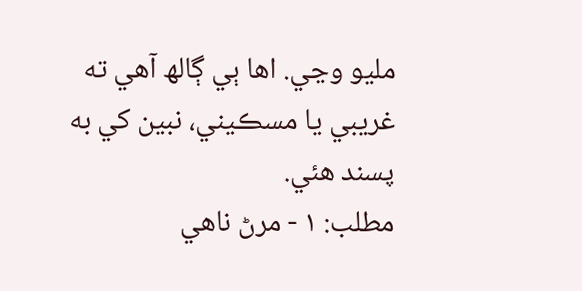مليو وڃي. اھا ٻي ڳالھ آھي ته غريبي يا مسڪيني، نبين کي به پسند هئي.
مطلب: ۱ - مرڻ ناھي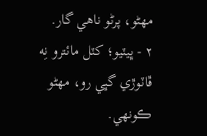مھڻو، پرڻو ناھي گار.
۲ - ڀيٽيو؛ کٽل مائترو نِه ڦاٽوڙي گڀي رو، مھڻو ڪونھي.